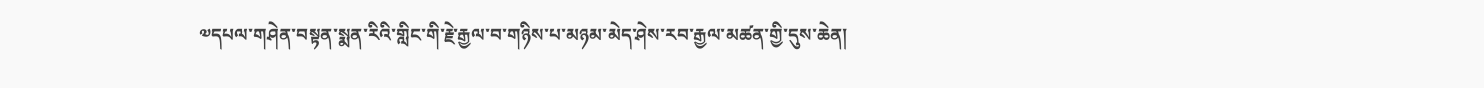༧དཔལ་གཤེན་བསྟན་སྨན་རིའི་གླིང་གི་རྗེ་རྒྱལ་བ་གཉིས་པ་མཉམ་མེད་ཤེས་རབ་རྒྱལ་མཚན་གྱི་དུས་ཆེན།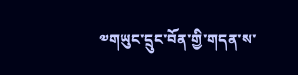༧གཡུང་དྲུང་བོན་གྱི་གདན་ས་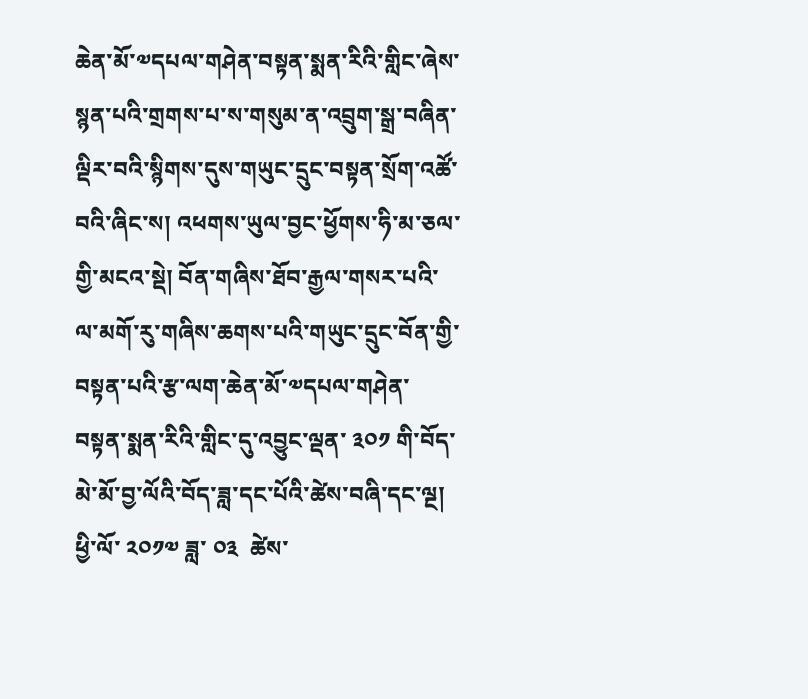ཆེན་མོ་༧དཔལ་གཤེན་བསྟན་སྨན་རིའི་གླིང་ཞེས་སྙན་པའི་གྲགས་པ་ས་གསུམ་ན་འབྲུག་སྒྲ་བཞིན་ལྡིར་བའི་སྙིགས་དུས་གཡུང་དྲུང་བསྟན་སྲོག་འཚོ་བའི་ཞིང་ས། འཕགས་ཡུལ་བྱང་ཕྱོགས་ཧི་མ་ཅལ་གྱི་མངའ་སྡེ། བོན་གཞིས་ཐོབ་རྒྱལ་གསར་པའི་ལ་མགོ་རུ་གཞིས་ཆགས་པའི་གཡུང་དྲུང་བོན་གྱི་བསྟན་པའི་རྩ་ལག་ཆེན་མོ་༧དཔལ་གཤེན་བསྟན་སྨན་རིའི་གླིང་དུ་འབྱུང་ལྡན་ ༣༠༡ གི་བོད་མེ་མོ་བྱ་ལོའི་བོད་ཟླ་དང་པོའི་ཚེས་བཞི་དང་ལྔ། ཕྱི་ལོ་ ༢༠༡༧ ཟླ་ ༠༣  ཚེས་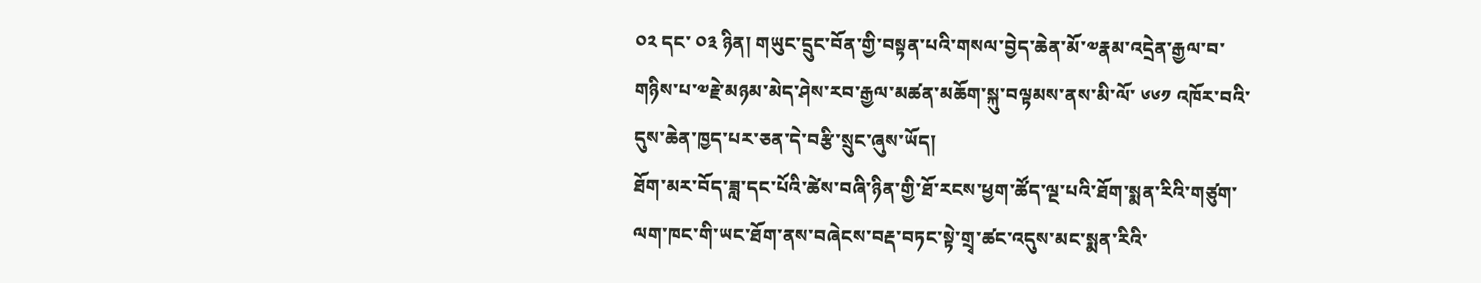༠༢ དང་ ༠༣ ཉིན། གཡུང་དྲུང་བོན་གྱི་བསྟན་པའི་གསལ་བྱེད་ཆེན་མོ་༧རྣམ་འདྲེན་རྒྱལ་བ་གཉིས་པ་༧རྗེ་མཉམ་མེད་ཤེས་རབ་རྒྱལ་མཚན་མཆོག་སྐུ་བལྟམས་ནས་མི་ལོ་ ༦༦༡ འཁོར་བའི་དུས་ཆེན་ཁྱད་པར་ཅན་དེ་བརྩི་སྲུང་ཞུས་ཡོད།
ཐོག་མར་བོད་ཟླ་དང་པོའི་ཚེས་བཞི་ཉིན་གྱི་ཐོ་རངས་ཕྱག་ཚོད་ལྔ་པའི་ཐོག་སྨན་རིའི་གཙུག་ལག་ཁང་གི་ཡང་ཐོག་ནས་བཞེངས་བརྡ་བཏང་སྟེ་གྲྭ་ཚང་འདུས་མང་སྨན་རིའི་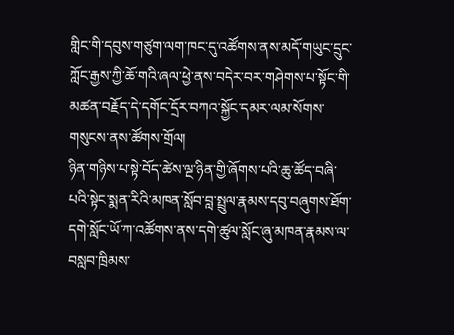གླིང་གི་དབུས་གཙུག་ལག་ཁང་དུ་འཚོགས་ནས་མདོ་གཡུང་དྲུང་ཀློང་རྒྱས་ཀྱི་ཆོ་གའི་ཞལ་ཕྱེ་ནས་བདེར་བར་གཤེགས་པ་སྟོང་གི་མཚན་བརྗོད་དེ་དགོང་དྲོར་བཀའ་སྐྱོང་དམར་ལམ་སོགས་གསུངས་ནས་ཚོགས་གྲོལ།
ཉིན་གཉིས་པ་སྟེ་བོད་ཚེས་ལྔ་ཉིན་གྱི་ཞོགས་པའི་ཆུ་ཚོད་བཞི་པའི་སྟེང་སྨན་རིའི་མཁན་སློབ་བླ་སྤྲུལ་རྣམས་དབུ་བཞུགས་ཐོག་དགེ་སློང་ཡོ་ཀ་འཚོགས་ནས་དགེ་ཚུལ་སློང་ཞུ་མཁན་རྣམས་ལ་བསླབ་ཁྲིམས་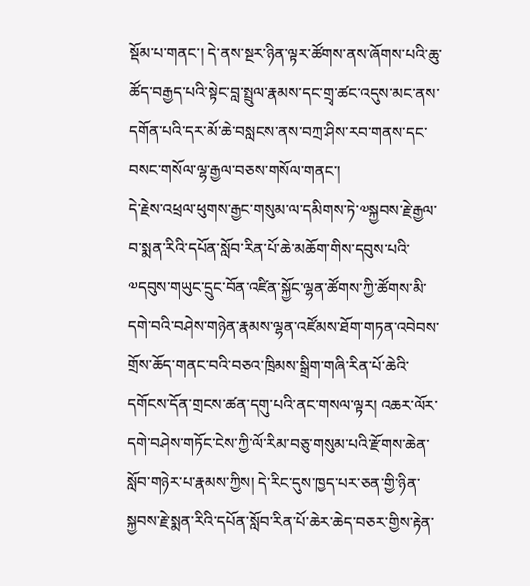སྡོམ་པ་གནང་། དེ་ནས་སྔར་ཉིན་ལྟར་ཚོགས་ནས་ཞོགས་པའི་ཆུ་ཚོད་བརྒྱད་པའི་སྟེང་བླ་སྤྲུལ་རྣམས་དང་གྲྭ་ཚང་འདུས་མང་ནས་དགོན་པའི་དར་མོ་ཆེ་བསླངས་ནས་བཀྲ་ཤིས་རབ་གནས་དང་བསང་གསོལ་ལྷ་རྒྱལ་བཅས་གསོལ་གནང་།
དེ་རྗེས་འཕྲལ་ཕུགས་རྒྱང་གསུམ་ལ་དམིགས་ཏེ་༧སྐྱབས་རྗེ་རྒྱལ་བ་སྨན་རིའི་དཔོན་སློབ་རིན་པོ་ཆེ་མཆོག་གིས་དབུས་པའི་༧དབུས་གཡུང་དྲུང་བོན་འཛིན་སྐྱོང་ལྷན་ཚོགས་ཀྱི་ཚོགས་མི་དགེ་བའི་བཤེས་གཉེན་རྣམས་ལྷན་འཛོམས་ཐོག་གཏན་འབེབས་གྲོས་ཆོད་གནང་བའི་བཅའ་ཁྲིམས་སྒྲིག་གཞི་རིན་པོ་ཆེའི་དགོངས་དོན་གྲངས་ཚན་དགུ་པའི་ནང་གསལ་ལྟར། འཆར་ལོར་དགེ་བཤེས་གཏོང་ངེས་ཀྱི་ལོ་རིམ་བཅུ་གསུམ་པའི་རྫོགས་ཆེན་སློབ་གཉེར་པ་རྣམས་ཀྱིས། དེ་རིང་དུས་ཁྱད་པར་ཅན་གྱི་ཉིན་སྐྱབས་རྗེ་སྨན་རིའི་དཔོན་སློབ་རིན་པོ་ཆེར་ཆེད་བཅར་གྱིས་རྟེན་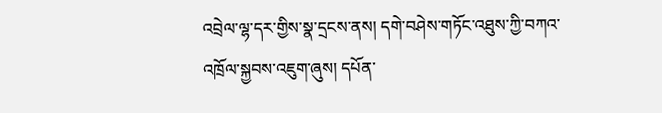འབྲེལ་ལྷ་དར་གྱིས་སྣ་དྲངས་ནས། དགེ་བཤེས་གཏོང་འཐུས་ཀྱི་བཀའ་འཁྲོལ་སྐྱབས་འཇུག་ཞུས། དཔོན་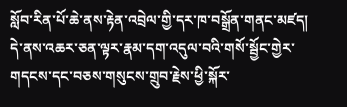སློབ་རིན་པོ་ཆེ་ནས་རྟེན་འབྲེལ་གྱི་དར་ཁ་བསྒྲོན་གནང་མཛད།
དེ་ནས་འཆར་ཅན་ལྟར་རྣམ་དག་འདུལ་བའི་གསོ་སྦྱོང་གྱེར་གདངས་དང་བཅས་གསུངས་གྲུབ་རྗེས་ཕྱི་སྐོར་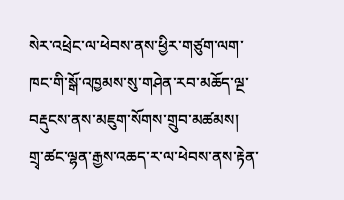སེར་འཕྲེང་ལ་ཕེབས་ནས་ཕྱིར་གཙུག་ལག་ཁང་གི་སྒོ་འཁྱམས་སུ་གཤེན་རབ་མཆོད་ལྔ་བརྡུངས་ནས་མཇུག་སོགས་གྲུབ་མཚམས།
གྲྭ་ཚང་ལྷན་རྒྱས་འཆད་ར་ལ་ཕེབས་ནས་རྟེན་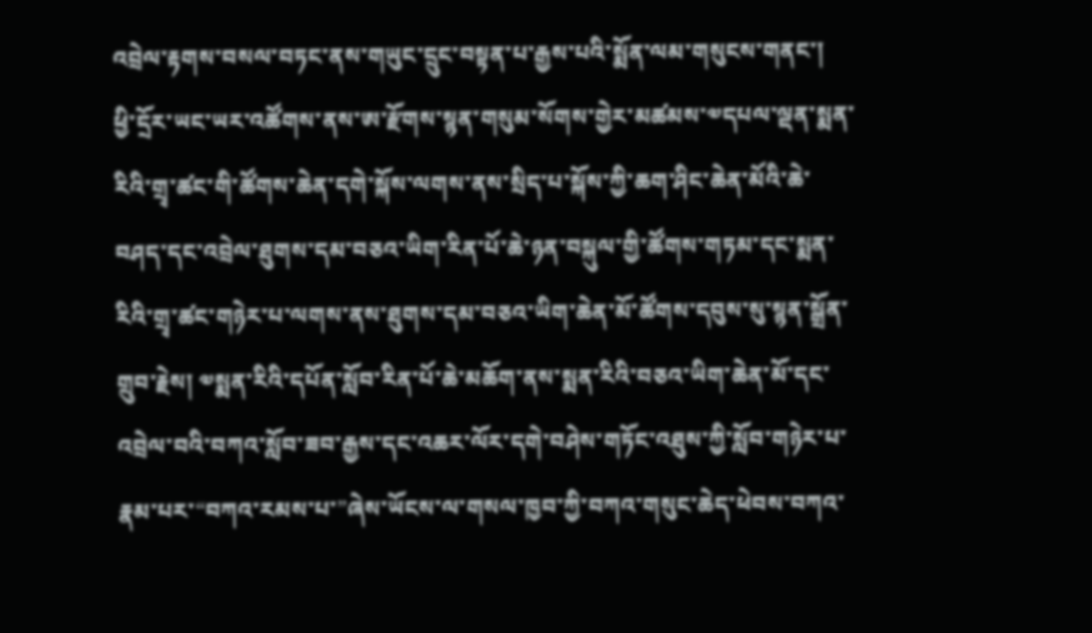འབྲེལ་རྟགས་བསལ་བཏང་ནས་གཡུང་དྲུང་བསྟན་པ་རྒྱས་པའི་སྨོན་ལམ་གསུངས་གནང་།
ཕྱི་དྲོར་ཡང་ཡར་འཚོགས་ནས་ཨ་རྫོགས་སྙན་གསུམ་སོགས་གྱེར་མཚམས་༧དཔལ་ལྡན་སྨན་རིའི་གྲྭ་ཚང་གི་ཚོགས་ཆེན་དགེ་སྐོས་ལགས་ནས་སྲིད་པ་སྐོས་ཀྱི་ཆག་ཤིང་ཆེན་མོའི་ཆེ་བཤད་དང་འབྲེལ་ཐུགས་དམ་བཅའ་ཡིག་རིན་པོ་ཆེ་ཉན་བསྐུལ་གྱི་ཚོགས་གཏམ་དང་སྨན་རིའི་གྲྭ་ཚང་གཉེར་པ་ལགས་ནས་ཐུགས་དམ་བཅའ་ཡིག་ཆེན་མོ་ཚོགས་དབུས་སུ་སྙན་སྒྲོན་གྲུབ་རྗེས། ༧སྨན་རིའི་དཔོན་སློབ་རིན་པོ་ཆེ་མཆོག་ནས་སྨན་རིའི་བཅའ་ཡིག་ཆེན་མོ་དང་འབྲེལ་བའི་བཀའ་སློབ་ཟབ་རྒྱས་དང་འཆར་ལོར་དགེ་བཤེས་གཏོང་འཐུས་ཀྱི་སློབ་གཉེར་པ་རྣམ་པར་“བཀའ་རམས་པ་”ཞེས་ཡོངས་ལ་གསལ་ཁྱབ་ཀྱི་བཀའ་གསུང་ཆེད་ཕེབས་བཀའ་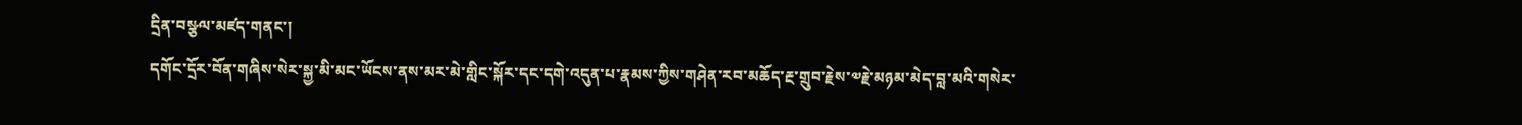དྲིན་བསྩལ་མཛད་གནང་།
དགོང་དྲོར་བོན་གཞིས་སེར་སྐྱ་མི་མང་ཡོངས་ནས་མར་མེ་གླིང་སྐོར་དང་དགེ་འདུན་པ་རྣམས་ཀྱིས་གཤེན་རབ་མཆོད་རྔ་གྲུབ་རྗེས་༧རྗེ་མཉམ་མེད་བླ་མའི་གསེར་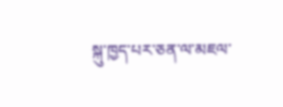སྐུ་ཁྱད་པར་ཅན་ལ་མཇལ་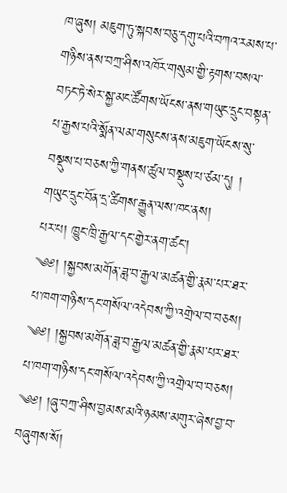ཁ་ཞུས། མཇུག་ཏུ་སྐབས་བཅུ་དགུ་པའི་བཀའ་རམས་པ་གཉིས་ནས་བཀྲ་ཤིས་འཁོར་གསུམ་གྱི་རྟགས་བསལ་བཏང་ཏེ་སེར་སྐྱ་མང་ཚོགས་ཡོངས་ནས་གཡུང་དྲུང་བསྟན་པ་རྒྱས་པའི་སྨོན་ལམ་གསུངས་ནས་མཇུག་ཡོངས་སུ་བསྡུས་པ་བཅས་ཀྱི་གནས་ཚུལ་བསྡུས་པ་ཙམ་དུ། །
གཡུང་དྲུང་བོན་དྲ་ཚིགས་རྒྱུན་ལས་ཁང་ནས།
པར་པ། ཁྱུང་ཁྲི་རྒྱལ་དང་གྱེར་ནག་ཚང་།
༄༅། །སྐྱབས་མགོན་ཟླ་བ་རྒྱལ་མཚན་གྱི་རྣམ་པར་ཐར་པ་ཁག་གཉིས་དང་གསོལ་འདེབས་ཀྱི་འགྲེལ་བ་བཅས།
༄༅། །སྐྱབས་མགོན་ཟླ་བ་རྒྱལ་མཚན་གྱི་རྣམ་པར་ཐར་པ་ཁག་གཉིས་དང་གསོལ་འདེབས་ཀྱི་འགྲེལ་བ་བཅས།
༄༅། །ཞུ་བཀྲ་ཤིས་བྱམས་མའི་ཉམས་མགུར་ཞེས་བྱ་བ་བཞུགས་སོ།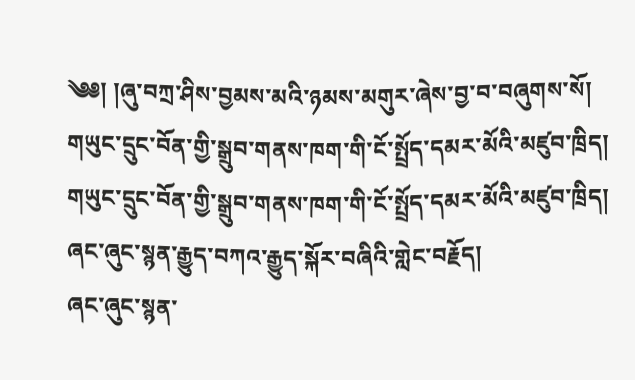༄༅། །ཞུ་བཀྲ་ཤིས་བྱམས་མའི་ཉམས་མགུར་ཞེས་བྱ་བ་བཞུགས་སོ།
གཡུང་དྲུང་བོན་གྱི་སྒྲུབ་གནས་ཁག་གི་ངོ་སྤྲོད་དམར་མོའི་མཛུབ་ཁྲིད།
གཡུང་དྲུང་བོན་གྱི་སྒྲུབ་གནས་ཁག་གི་ངོ་སྤྲོད་དམར་མོའི་མཛུབ་ཁྲིད།
ཞང་ཞུང་སྙན་རྒྱུད་བཀའ་རྒྱུད་སྐོར་བཞིའི་གླེང་བརྗོད།
ཞང་ཞུང་སྙན་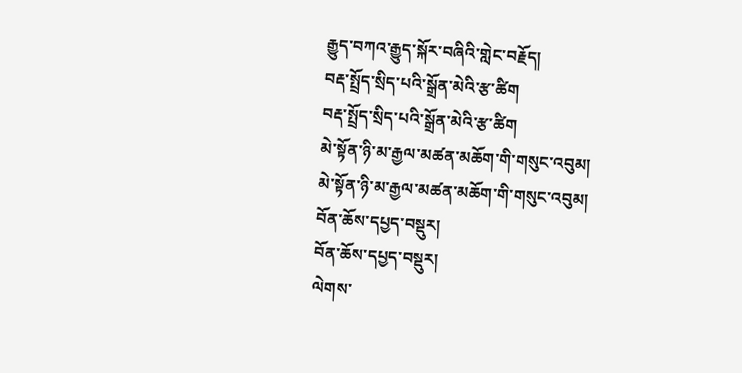རྒྱུད་བཀའ་རྒྱུད་སྐོར་བཞིའི་གླེང་བརྗོད།
བརྡ་སྤྲོད་སྲིད་པའི་སྒྲོན་མེའི་རྩ་ཚིག
བརྡ་སྤྲོད་སྲིད་པའི་སྒྲོན་མེའི་རྩ་ཚིག
མེ་སྟོན་ཉི་མ་རྒྱལ་མཚན་མཆོག་གི་གསུང་འབུམ།
མེ་སྟོན་ཉི་མ་རྒྱལ་མཚན་མཆོག་གི་གསུང་འབུམ།
བོན་ཆོས་དཔྱད་བསྡུར།
བོན་ཆོས་དཔྱད་བསྡུར།
ལེགས་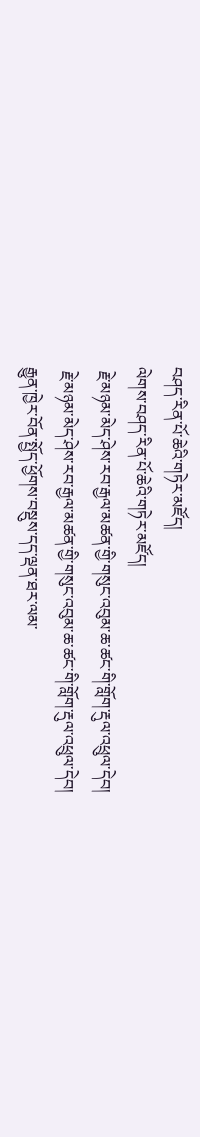བཤད་རིན་པོ་ཆེའི་གཏེར་མཛོད།
ལེགས་བཤད་རིན་པོ་ཆེའི་གཏེར་མཛོད།
 རྗེ་མཉམ་མེད་ཤེས་རབ་རྒྱལ་མཚན་གྱི་གསུང་འབུམ་ཆ་ཚང་གི་གློག་རྡུལ་འཕྲུལ་དེབ།
 རྗེ་མཉམ་མེད་ཤེས་རབ་རྒྱལ་མཚན་གྱི་གསུང་འབུམ་ཆ་ཚང་གི་གློག་རྡུལ་འཕྲུལ་དེབ།
རྒྱུན་ཁྱེར་བོན་སྤྱོད་ཕྱོགས་བསྡུས་དད་ལྡན་ཐར་ལམ་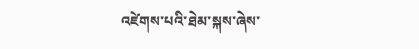འཛེགས་པའི་ཐེམ་སྐས་ཞེས་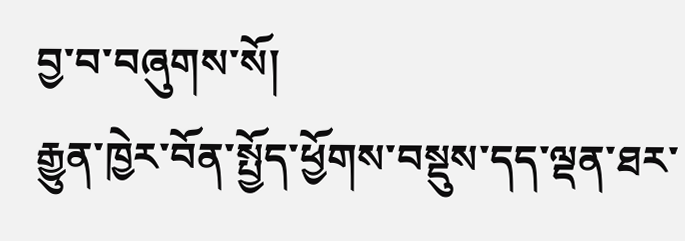བྱ་བ་བཞུགས་སོ།
རྒྱུན་ཁྱེར་བོན་སྤྱོད་ཕྱོགས་བསྡུས་དད་ལྡན་ཐར་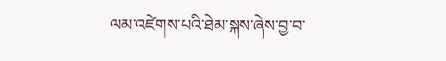ལམ་འཛེགས་པའི་ཐེམ་སྐས་ཞེས་བྱ་བ་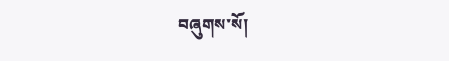བཞུགས་སོ།